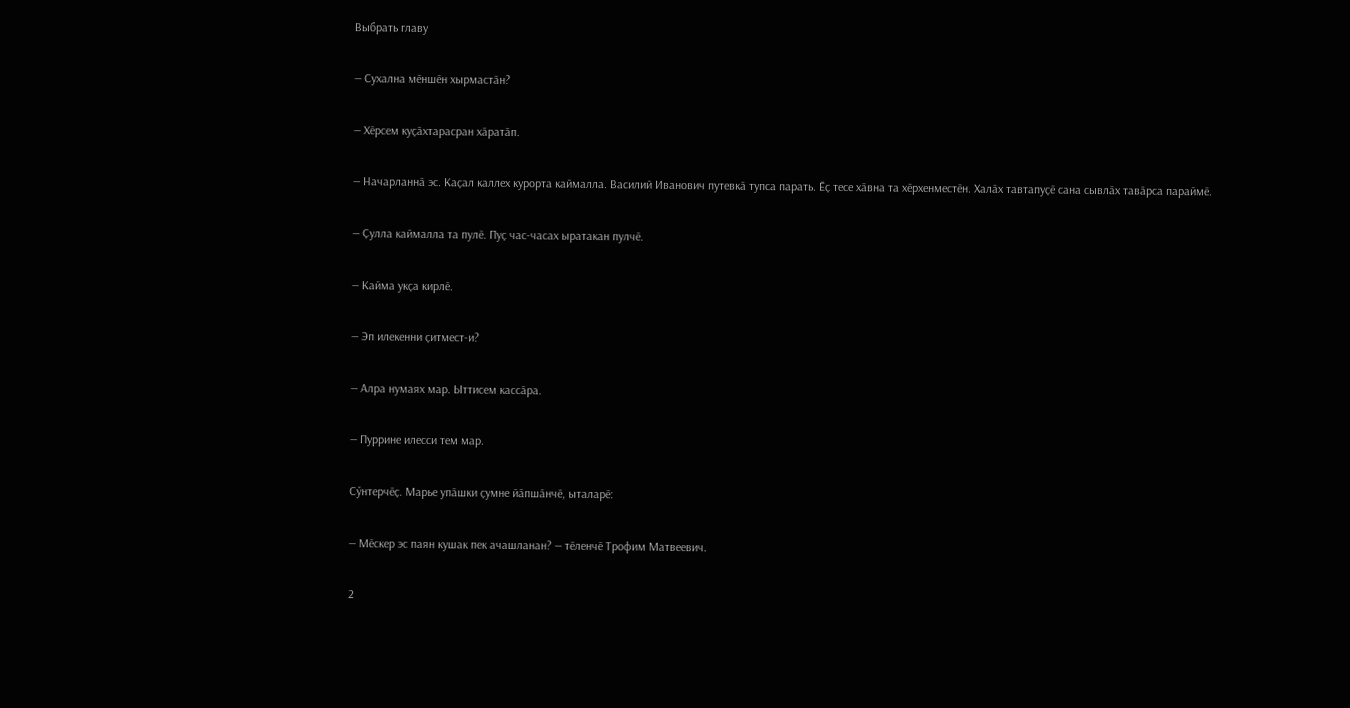Выбрать главу

— Сухална мӗншӗн хырмастӑн?

— Хӗрсем куҫӑхтарасран хӑратӑп.

— Начарланнӑ эс. Каҫал каллех курорта каймалла. Василий Иванович путевкӑ тупса парать. Ӗҫ тесе хӑвна та хӗрхенместӗн. Халӑх тавтапуҫӗ сана сывлӑх тавӑрса параймӗ.

— Ҫулла каймалла та пулӗ. Пуҫ час-часах ыратакан пулчӗ.

— Кайма укҫа кирлӗ.

— Эп илекенни ҫитмест-и?

— Алра нумаях мар. Ыттисем кассӑра.

— Пуррине илесси тем мар.

Сӳнтерчӗҫ. Марье упӑшки ҫумне йӑпшӑнчӗ, ыталарӗ:

— Мӗскер эс паян кушак пек ачашланан? — тӗленчӗ Трофим Матвеевич.

2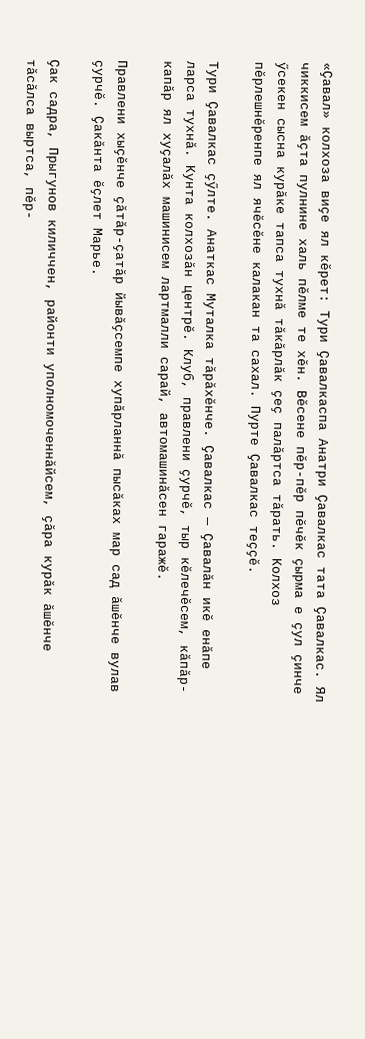«Ҫавал» колхоза виҫе ял кӗрет: Тури Ҫавалкаспа Анатри Ҫавалкас тата Ҫавалкас. Ял чиккисем ӑҫта пулнине халь пӗлме те хӗн. Вӗсене пӗр-пӗр пӗчӗк ҫырма е ҫул ҫинче ӳсекен сысна курӑке тапса тухнӑ тӑкӑрлӑк ҫеҫ палӑртса тӑрать. Колхоз пӗрлешнӗренпе ял ячӗсӗне калакан та сахал. Пурте Ҫавалкас теҫҫӗ.

Тури Ҫавалкас ҫӳлте. Анаткас Муталка тӑрӑхӗнче. Ҫавалкас — Ҫавалӑн икӗ енӑпе ларса тухнӑ. Кунта колхозӑн центрӗ. Клуб, правлени ҫурчӗ, тыр кӗлечӗсем, кӑпӑр-капӑр ял хуҫалӑх машинисем лартмалли сарай, автомашинӑсен гаражӗ.

Правлени хыҫӗнче ҫӑтӑр-ҫатӑр йывӑҫсемпе хупӑрланнӑ пысӑках мар сад ӑшӗнче вулав ҫурчӗ. Ҫакӑнта ӗҫлет Марье.

Ҫак садра, Прыгунов киличчен, районти уполномоченнӑйсем, ҫӑра курӑк ӑшӗнче тӑсӑлса выртса, пӗр-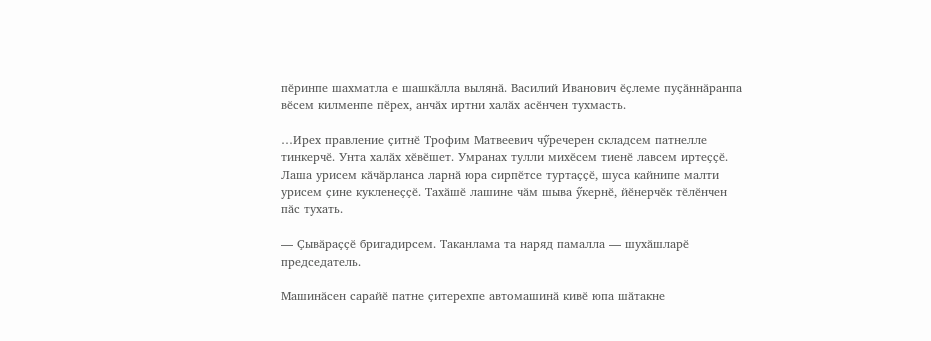пӗринпе шахматла е шашкӑлла вылянӑ. Василий Иванович ӗҫлеме пуҫӑннӑранпа вӗсем килменпе пӗрех, анчӑх иртни халӑх асӗнчен тухмасть.

…Ирех правление ҫитнӗ Трофим Матвеевич чӳречерен складсем патнелле тинкерчӗ. Унта халӑх хӗвӗшет. Умранах тулли михӗсем тиенӗ лавсем иртеҫҫӗ. Лаша урисем кӑчӑрланса ларнӑ юра сирпӗтсе туртаҫҫӗ, шуса кайнипе малти урисем ҫине кукленеҫҫӗ. Тахӑшӗ лашине чӑм шыва ӳкернӗ, йӗнерчӗк тӗлӗнчен пӑс тухать.

— Ҫывӑраҫҫӗ бригадирсем. Таканлама та наряд памалла — шухӑшларӗ председатель.

Машинӑсен сарайӗ патне ҫитерехпе автомашинӑ кивӗ юпа шӑтакне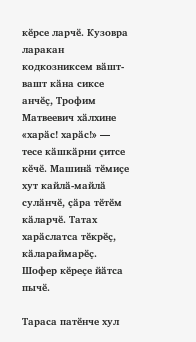кӗрсе ларчӗ. Кузовра ларакан кодкозниксем вӑшт-вашт кӑна сиксе анчӗҫ, Трофим Матвеевич хӑлхине «харӑс! харӑс!» — тесе кӑшкӑрни ҫитсе кӗчӗ. Машинӑ тӗмиҫе хут кайлӑ-майлӑ сулӑнчӗ, ҫӑра тӗтӗм кӑларчӗ. Татах харӑслатса тӗкрӗҫ, кӑлараймарӗҫ. Шофер кӗреҫе йӑтса пычӗ.

Тараса патӗнче хул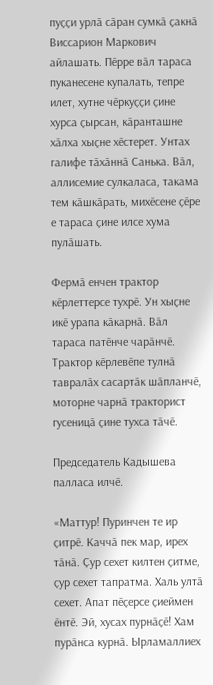пуҫҫи урлӑ сӑран сумкӑ ҫакнӑ Виссарион Маркович айлашать. Пӗрре вӑл тараса пуканесене купалать, тепре илет, хутне чӗркуҫҫи ҫине хурса ҫырсан, кӑранташне хӑлха хыҫне хӗстерет. Унтах галифе тӑхӑннӑ Санька. Вӑл, аллисемие сулкаласа, такама тем кӑшкӑрать, михӗсене ҫӗре е тараса ҫине илсе хума пулӑшать.

Фермӑ енчен трактор кӗрлеттерсе тухрӗ. Ун хыҫне икӗ урапа кӑкарнӑ. Вӑл тараса патӗнче чарӑнчӗ. Трактор кӗрлевӗпе тулнӑ тавралӑх сасартӑк шӑпланчӗ, моторне чарнӑ тракторист гусеницӑ ҫине тухса тӑчӗ.

Председатель Кадышева палласа илчӗ.

«Маттур! Пуринчен те ир ҫитрӗ. Каччӑ пек мар, ирех тӑнӑ. Ҫур сехет килтен ҫитме, ҫур сехет тапратма. Халь ултӑ сехет. Апат пӗҫерсе ҫиеймен ӗнтӗ. Эй, хусах пурнӑҫӗ! Хам пурӑнса курнӑ. Ырламаллиех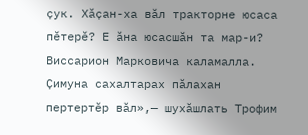ҫук. Хӑҫан-ха вӑл тракторне юсаса пӗтерӗ? Е ӑна юсасшӑн та мар-и? Виссарион Марковича каламалла. Ҫимуна сахалтарах пӑлахан пертертӗр вӑл»,— шухӑшлать Трофим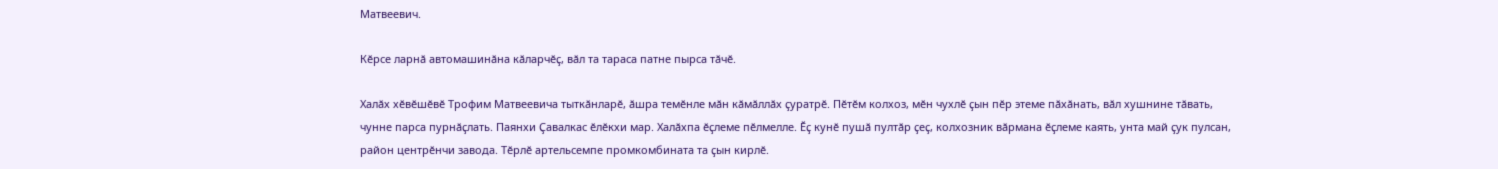Матвеевич.

Кӗрсе ларнӑ автомашинӑна кӑларчӗҫ, вӑл та тараса патне пырса тӑчӗ.

Халӑх хӗвӗшӗвӗ Трофим Матвеевича тыткӑнларӗ, ӑшра темӗнле мӑн кӑмӑллӑх ҫуратрӗ. Пӗтӗм колхоз, мӗн чухлӗ ҫын пӗр этеме пӑхӑнать, вӑл хушнине тӑвать, чунне парса пурнӑҫлать. Паянхи Ҫавалкас ӗлӗкхи мар. Халӑхпа ӗҫлеме пӗлмелле. Ӗҫ кунӗ пушӑ пултӑр ҫеҫ, колхозник вӑрмана ӗҫлеме каять, унта май ҫук пулсан, район центрӗнчи завода. Тӗрлӗ артельсемпе промкомбината та ҫын кирлӗ.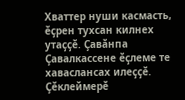Хваттер нуши касмасть, ӗҫрен тухсан килнех утаҫҫӗ. Ҫавӑнпа Ҫавалкассене ӗҫлеме те хаваслансах илеҫҫӗ. Ҫӗклеймерӗ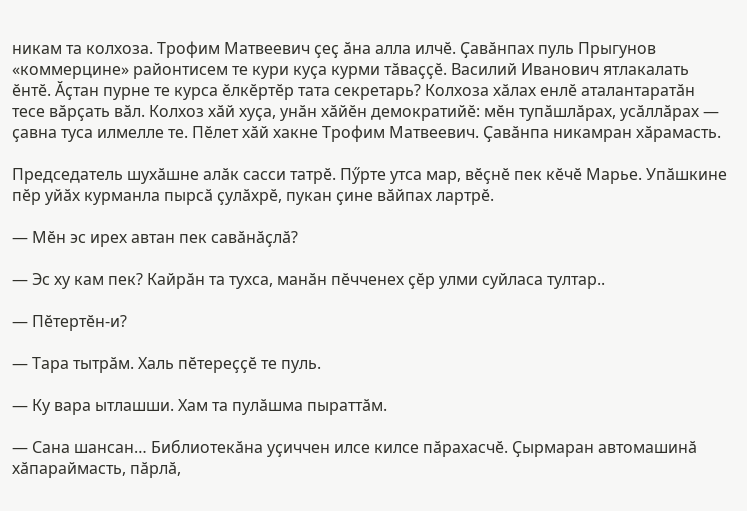никам та колхоза. Трофим Матвеевич ҫеҫ ӑна алла илчӗ. Ҫавӑнпах пуль Прыгунов «коммерцине» районтисем те кури куҫа курми тӑваҫҫӗ. Василий Иванович ятлакалать ӗнтӗ. Ӑҫтан пурне те курса ӗлкӗртӗр тата секретарь? Колхоза хӑлах енлӗ аталантаратӑн тесе вӑрҫать вӑл. Колхоз хӑй хуҫа, унӑн хӑйӗн демократийӗ: мӗн тупӑшлӑрах, усӑллӑрах — ҫавна туса илмелле те. Пӗлет хӑй хакне Трофим Матвеевич. Ҫавӑнпа никамран хӑрамасть.

Председатель шухӑшне алӑк сасси татрӗ. Пӳрте утса мар, вӗҫнӗ пек кӗчӗ Марье. Упӑшкине пӗр уйӑх курманла пырсӑ ҫулӑхрӗ, пукан ҫине вӑйпах лартрӗ.

— Мӗн эс ирех автан пек савӑнӑҫлӑ?

— Эс ху кам пек? Кайрӑн та тухса, манӑн пӗчченех ҫӗр улми суйласа тултар..

— Пӗтертӗн-и?

— Тара тытрӑм. Халь пӗтереҫҫӗ те пуль.

— Ку вара ытлашши. Хам та пулӑшма пыраттӑм.

— Сана шансан… Библиотекӑна уҫиччен илсе килсе пӑрахасчӗ. Ҫырмаран автомашинӑ хӑпараймасть, пӑрлӑ,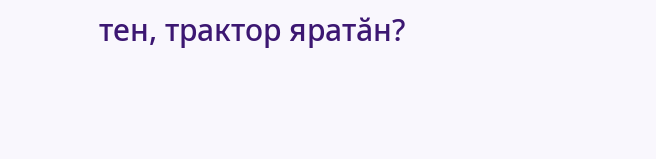тен, трактор яратӑн?